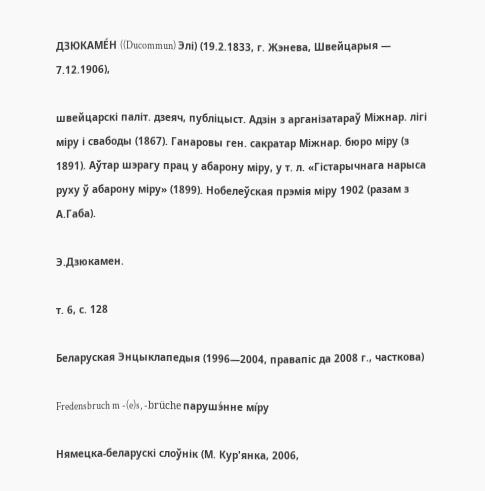ДЗЮКАМЕ́Н ((Ducommun) Элі) (19.2.1833, г. Жэнева, Швейцарыя — 7.12.1906),

швейцарскі паліт. дзеяч, публіцыст. Адзін з арганізатараў Міжнар. лігі міру і свабоды (1867). Ганаровы ген. сакратар Міжнар. бюро міру (з 1891). Аўтар шэрагу прац у абарону міру, у т. л. «Гістарычнага нарыса руху ў абарону міру» (1899). Нобелеўская прэмія міру 1902 (разам з А.Габа).

Э.Дзюкамен.

т. 6, с. 128

Беларуская Энцыклапедыя (1996—2004, правапіс да 2008 г., часткова)

Fredensbruch m -(e)s, -brüche парушэ́нне мі́ру

Нямецка-беларускі слоўнік (М. Кур'янка, 2006,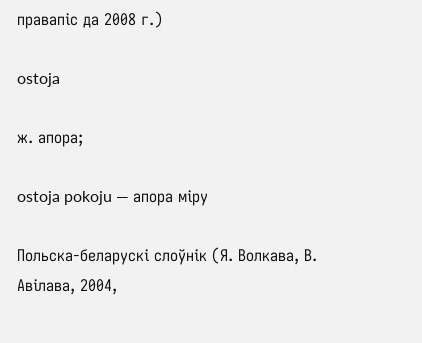правапіс да 2008 г.)

ostoja

ж. апора;

ostoja pokoju — апора міру

Польска-беларускі слоўнік (Я. Волкава, В. Авілава, 2004,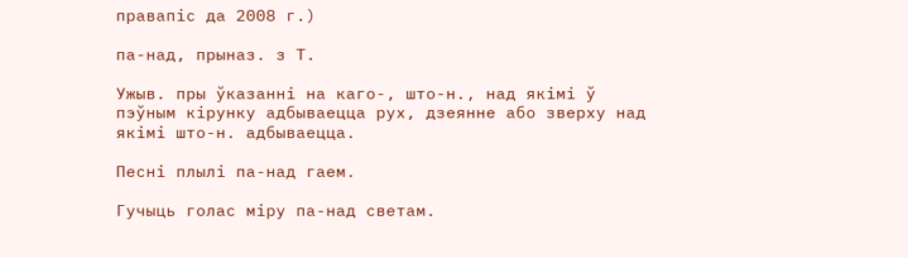правапіс да 2008 г.)

па-над, прыназ. з Т.

Ужыв. пры ўказанні на каго-, што-н., над якімі ў пэўным кірунку адбываецца рух, дзеянне або зверху над якімі што-н. адбываецца.

Песні плылі па-над гаем.

Гучыць голас міру па-над светам.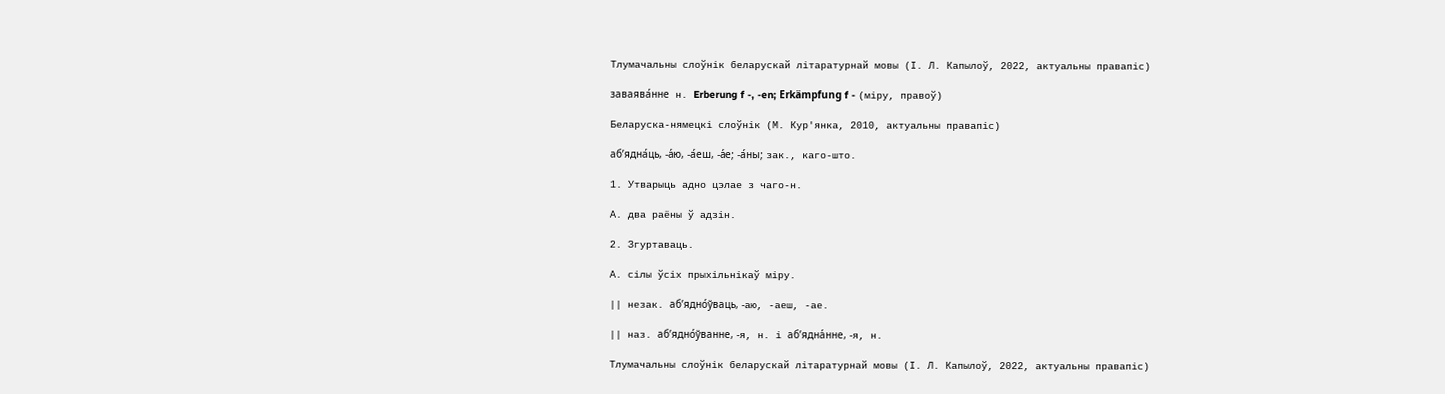Тлумачальны слоўнік беларускай літаратурнай мовы (І. Л. Капылоў, 2022, актуальны правапіс)

заваява́нне н. Erberung f -, -en; Erkämpfung f - (міру, правоў)

Беларуска-нямецкі слоўнік (М. Кур'янка, 2010, актуальны правапіс)

аб’ядна́ць, -а́ю, -а́еш, -а́е; -а́ны; зак., каго-што.

1. Утварыць адно цэлае з чаго-н.

А. два раёны ў адзін.

2. Згуртаваць.

А. сілы ўсіх прыхільнікаў міру.

|| незак. аб’ядно́ўваць, -аю, -аеш, -ае.

|| наз. аб’ядно́ўванне, -я, н. і аб’ядна́нне, -я, н.

Тлумачальны слоўнік беларускай літаратурнай мовы (І. Л. Капылоў, 2022, актуальны правапіс)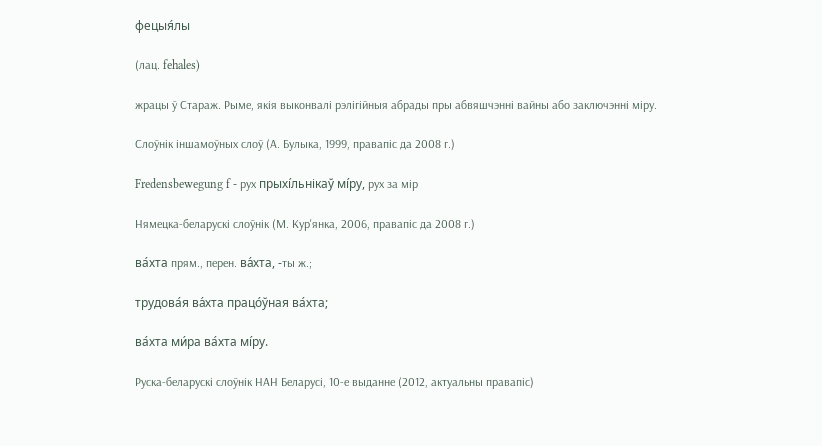фецыя́лы

(лац. fehales)

жрацы ў Стараж. Рыме, якія выконвалі рэлігійныя абрады пры абвяшчэнні вайны або заключэнні міру.

Слоўнік іншамоўных слоў (А. Булыка, 1999, правапіс да 2008 г.)

Fredensbewegung f - рух прыхі́льнікаў мі́ру, рух за мір

Нямецка-беларускі слоўнік (М. Кур'янка, 2006, правапіс да 2008 г.)

ва́хта прям., перен. ва́хта, -ты ж.;

трудова́я ва́хта працо́ўная ва́хта;

ва́хта ми́ра ва́хта мі́ру.

Руска-беларускі слоўнік НАН Беларусі, 10-е выданне (2012, актуальны правапіс)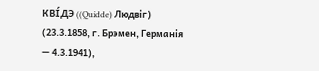КВІ́ДЭ ((Quidde) Людвіг) (23.3.1858, г. Брэмен, Германія — 4.3.1941),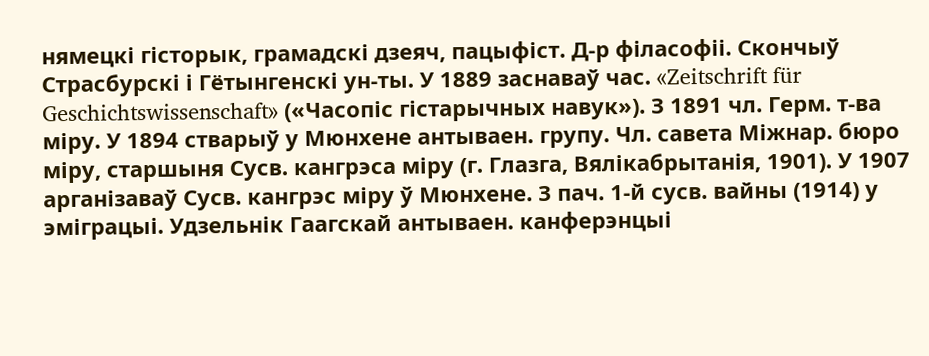нямецкі гісторык, грамадскі дзеяч, пацыфіст. Д-р філасофіі. Скончыў Страсбурскі і Гётынгенскі ун-ты. У 1889 заснаваў час. «Zeitschrift für Geschichtswissenschaft» («Часопіс гістарычных навук»). З 1891 чл. Герм. т-ва міру. У 1894 стварыў у Мюнхене антываен. групу. Чл. савета Міжнар. бюро міру, старшыня Сусв. кангрэса міру (г. Глазга, Вялікабрытанія, 1901). У 1907 арганізаваў Сусв. кангрэс міру ў Мюнхене. З пач. 1-й сусв. вайны (1914) у эміграцыі. Удзельнік Гаагскай антываен. канферэнцыі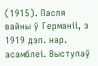(1915). Пасля вайны ў Германіі, з 1919 дэп. нар. асамблеі. Выступаў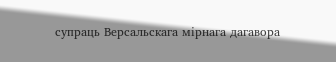супраць Версальскага мірнага дагавора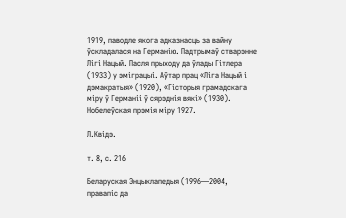1919, паводле якога адказнасць за вайну ўскладалася на Германію. Падтрымаў стварэнне Лігі Нацый. Пасля прыходу да ўлады Гітлера (1933) у эміграцыі. Аўтар прац «Ліга Нацый і дэмакратыя» (1920), «Гісторыя грамадскага міру ў Германіі ў сярэднія вякі» (1930). Нобелеўская прэмія міру 1927.

Л.Квідэ.

т. 8, с. 216

Беларуская Энцыклапедыя (1996—2004, правапіс да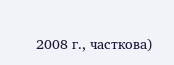2008 г., часткова)